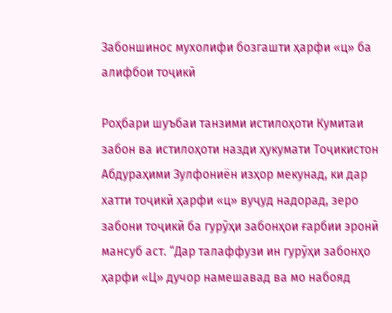Забоншинос мухолифи бозгашти ҳарфи «ц» ба алифбои тоҷикӣ

Роҳбари шуъбаи танзими истилоҳоти Кумитаи забон ва истилоҳоти назди ҳукумати Тоҷикистон Абдураҳими Зулфониён изҳор мекунад, ки дар хатти тоҷикӣ ҳарфи «ц» вуҷуд надорад, зеро забони тоҷикӣ ба гурӯҳи забонҳои ғарбии эронӣ мансуб аст. “Дар талаффузи ин гурӯҳи забонҳо ҳарфи «Ц» дучор намешавад ва мо набояд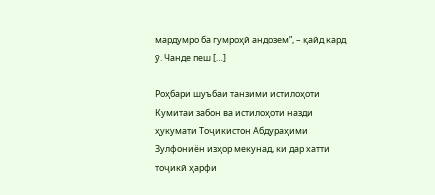мардумро ба гумроҳӣ андозем”, – қайд кард ӯ. Чанде пеш […]

Роҳбари шуъбаи танзими истилоҳоти Кумитаи забон ва истилоҳоти назди ҳукумати Тоҷикистон Абдураҳими Зулфониён изҳор мекунад, ки дар хатти тоҷикӣ ҳарфи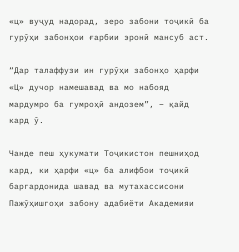«ц» вуҷуд надорад, зеро забони тоҷикӣ ба гурӯҳи забонҳои ғарбии эронӣ мансуб аст.

“Дар талаффузи ин гурӯҳи забонҳо ҳарфи «Ц» дучор намешавад ва мо набояд мардумро ба гумроҳӣ андозем”, – қайд кард ӯ.

Чанде пеш ҳукумати Тоҷикистон пешниҳод кард, ки ҳарфи «ц» ба алифбои тоҷикӣ баргардонида шавад ва мутахассисони Пажӯҳишгоҳи забону адабиёти Академияи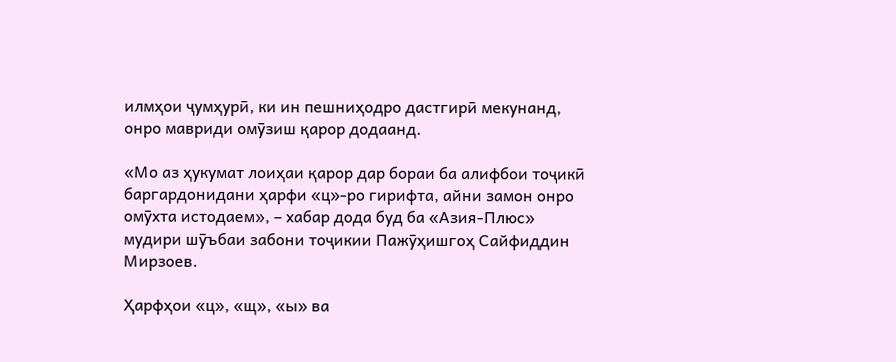илмҳои ҷумҳурӣ, ки ин пешниҳодро дастгирӣ мекунанд, онро мавриди омӯзиш қарор додаанд.

«Мо аз ҳукумат лоиҳаи қарор дар бораи ба алифбои тоҷикӣ баргардонидани ҳарфи «ц»-ро гирифта, айни замон онро омӯхта истодаем», – хабар дода буд ба «Азия-Плюс» мудири шӯъбаи забони тоҷикии Пажӯҳишгоҳ Сайфиддин Мирзоев.

Ҳарфҳои «ц», «щ», «ы» ва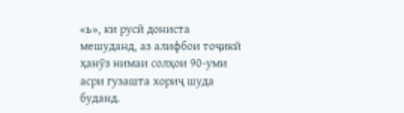«ь», ки русӣ дониста мешуданд, аз алифбои тоҷикӣ ҳанӯз нимаи солҳои 90-уми асри гузашта хориҷ шуда буданд.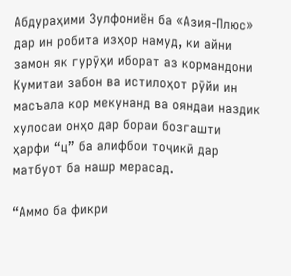Абдураҳими Зулфониён ба «Азия-Плюс» дар ин робита изҳор намуд, ки айни замон як гурӯҳи иборат аз кормандони Кумитаи забон ва истилоҳот рӯйи ин масъала кор мекунанд ва ояндаи наздик хулосаи онҳо дар бораи бозгашти ҳарфи “ц” ба алифбои тоҷикӣ дар матбуот ба нашр мерасад.

“Аммо ба фикри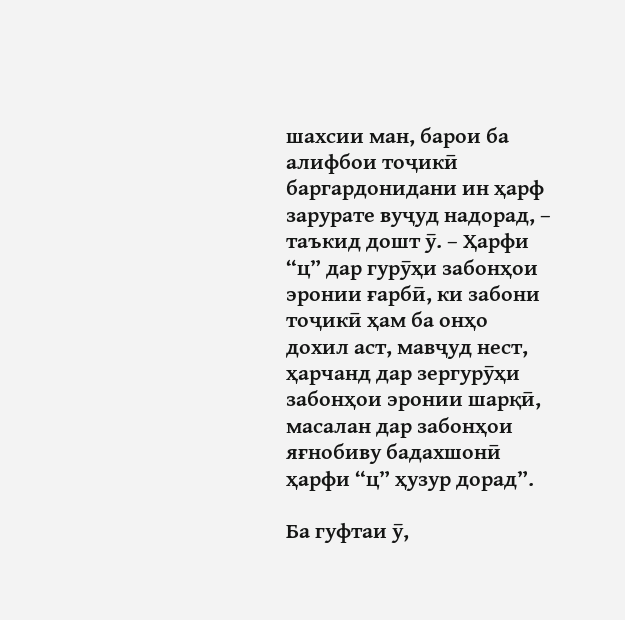шахсии ман, барои ба алифбои тоҷикӣ баргардонидани ин ҳарф зарурате вуҷуд надорад, – таъкид дошт ӯ. – Ҳарфи “ц” дар гурӯҳи забонҳои эронии ғарбӣ, ки забони тоҷикӣ ҳам ба онҳо дохил аст, мавҷуд нест, ҳарчанд дар зергурӯҳи забонҳои эронии шарқӣ, масалан дар забонҳои яғнобиву бадахшонӣ ҳарфи “ц” ҳузур дорад”.

Ба гуфтаи ӯ,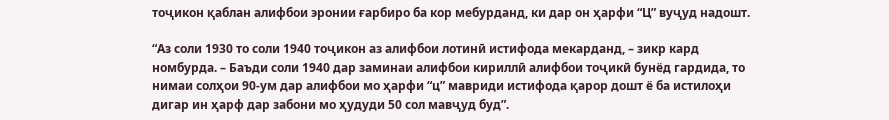тоҷикон қаблан алифбои эронии ғарбиро ба кор мебурданд, ки дар он ҳарфи “Ц” вуҷуд надошт.

“Аз соли 1930 то соли 1940 тоҷикон аз алифбои лотинӣ истифода мекарданд, – зикр кард номбурда. – Баъди соли 1940 дар заминаи алифбои кириллӣ алифбои тоҷикӣ бунёд гардида, то нимаи солҳои 90-ум дар алифбои мо ҳарфи “ц” мавриди истифода қарор дошт ё ба истилоҳи дигар ин ҳарф дар забони мо ҳудуди 50 сол мавҷуд буд”.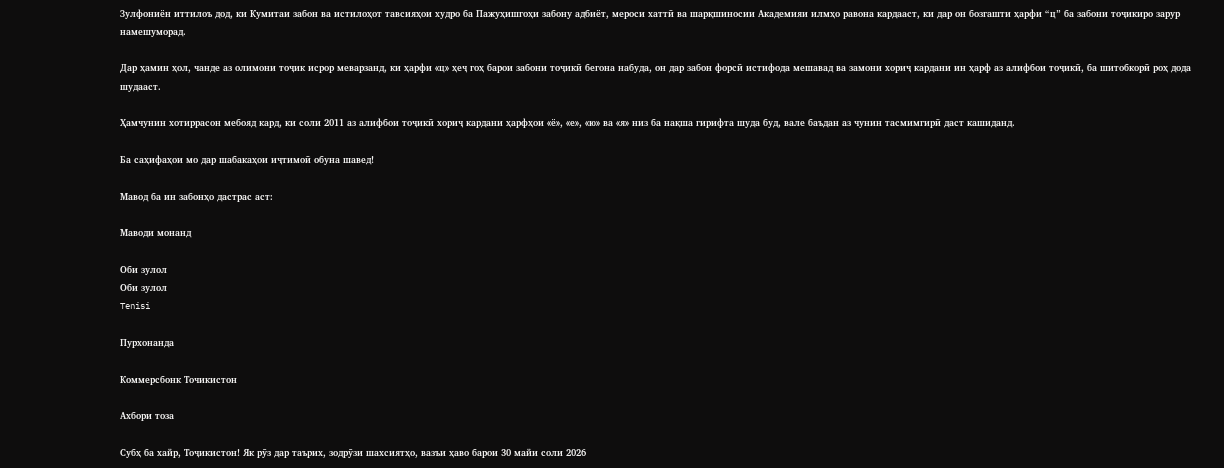Зулфониён иттилоъ дод, ки Кумитаи забон ва истилоҳот тавсияҳои худро ба Пажуҳишгоҳи забону адбиёт, мероси хаттӣ ва шарқшиносии Академияи илмҳо равона кардааст, ки дар он бозгашти ҳарфи “ц” ба забони тоҷикиро зарур намешуморад.

Дар ҳамин ҳол, чанде аз олимони тоҷик исрор меварзанд, ки ҳарфи «ц» ҳеҷ гоҳ барои забони тоҷикӣ бегона набуда, он дар забон форсӣ истифода мешавад ва замони хориҷ кардани ин ҳарф аз алифбои тоҷикӣ, ба шитобкорӣ роҳ дода шудааст.

Ҳамчунин хотиррасон мебояд кард, ки соли 2011 аз алифбои тоҷикӣ хориҷ кардани ҳарфҳои «ё», «е», «ю» ва «я» низ ба нақша гирифта шуда буд, вале баъдан аз чунин тасмимгирӣ даст кашиданд.

Ба саҳифаҳои мо дар шабакаҳои иҷтимоӣ обуна шавед!

Мавод ба ин забонҳо дастрас аст:

Маводи монанд

Оби зулол
Оби зулол
Tenisi

Пурхонанда

Коммерсбонк Точикистон

Ахбори тоза

Субҳ ба хайр, Тоҷикистон! Як рӯз дар таърих, зодрӯзи шахсиятҳо, вазъи ҳаво барои 30 майи соли 2026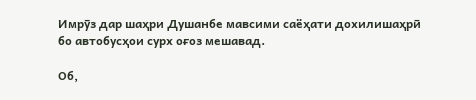Имрӯз дар шаҳри Душанбе мавсими саёҳати дохилишаҳрӣ бо автобусҳои сурх оғоз мешавад.

Об,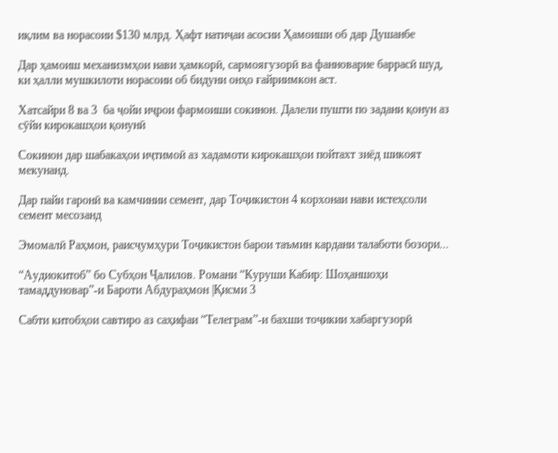иқлим ва норасоии $130 млрд. Ҳафт натиҷаи асосии Ҳамоиши об дар Душанбе

Дар ҳамоиш механизмҳои нави ҳамкорӣ, сармоягузорӣ ва фанноварие баррасӣ шуд, ки ҳалли мушкилоти норасоии об бидуни онҳо ғайриимкон аст.

Хатсайри 8 ва 3  ба ҷойи иҷрои фармоиши сокинон. Далели пушти по задани қонун аз сӯйи кирокашҳои қонунӣ

Сокинон дар шабакаҳои иҷтимоӣ аз хадамоти кирокашҳои пойтахт зиёд шикоят мекунанд.

Дар пайи гаронӣ ва камчинии семент, дар Тоҷикистон 4 корхонаи нави истеҳсоли семент месозанд

Эмомалӣ Раҳмон, раисҷумҳури Тоҷикистон барои таъмин кардани талаботи бозори...

“Аудиокитоб” бо Субҳон Ҷалилов. Романи “Куруши Кабир: Шоҳаншоҳи тамаддуновар”-и Бароти Абдураҳмон |Қисми 3

Cабти китобҳои савтиро аз саҳифаи “Телеграм”-и бахши тоҷикии хабаргузорӣ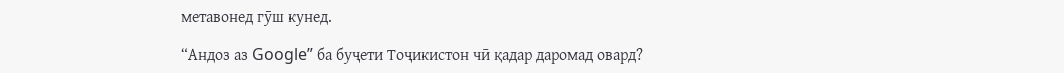метавонед гӯш кунед.

“Андоз аз Google” ба буҷети Тоҷикистон чӣ қадар даромад овард?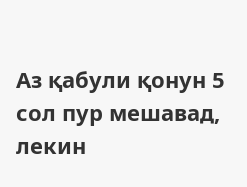Аз қабули қонун 5 сол пур мешавад, лекин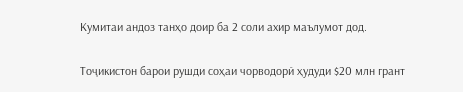Кумитаи андоз танҳо доир ба 2 соли ахир маълумот дод.

Тоҷикистон барои рушди соҳаи чорводорӣ ҳудуди $20 млн грант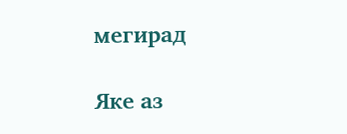мегирад

Яке аз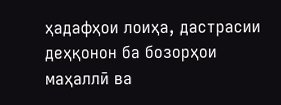ҳадафҳои лоиҳа, дастрасии деҳқонон ба бозорҳои маҳаллӣ ва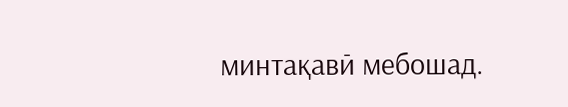минтақавӣ мебошад.